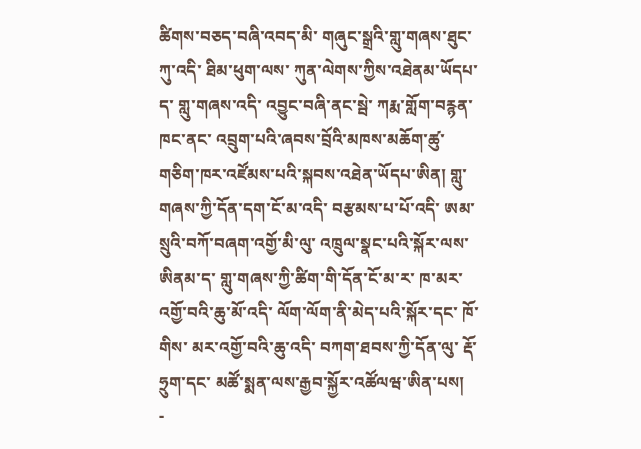ཚིགས་བཅད་བཞི་འབད་མི་ གཞུང་སྒྲའི་གླུ་གཞས་ཐུང་ཀུ་འདི་ ཐིམ་ཕུག་ལས་ ཀུན་ལེགས་ཀྱིས་འཐེནམ་ཡོདཔ་ད་ གླུ་གཞས་འདི་ འབྱུང་བཞི་ནང་སྦེ་ ཀརྨ་གློག་བརྙན་ཁང་ནང་ འབྲུག་པའི་ཞབས་བྲོའི་མཁས་མཆོག་ཚུ་ གཅིག་ཁར་འཛོམས་པའི་སྐབས་འཐེན་ཡོདཔ་ཨིན། གླུ་གཞས་ཀྱི་དོན་དག་ངོ་མ་འདི་ བརྩམས་པ་པོ་འདི་ ཨམ་སྲུའི་བཀོ་བཞག་འགྱོ་མི་ལུ་ འཁྲུལ་སྣང་པའི་སྐོར་ལས་ཨིནམ་ད་ གླུ་གཞས་ཀྱི་ཚིག་གི་དོན་ངོ་མ་ར་ ཁ་མར་འགྱོ་བའི་ཆུ་མོ་འདི་ ལོག་ལོག་ནི་མེད་པའི་སྐོར་དང་ ཁོ་གིས་ མར་འགྱོ་བའི་ཆུ་འདི་ བཀག་ཐབས་ཀྱི་དོན་ལུ་ རྡོ་ཧྲུག་དང་ མཚོ་སྨན་ལས་རྒྱབ་སྐྱོར་འཚོལཝ་ཨིན་པས།
-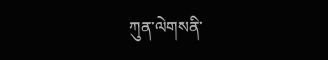ཀུན་ལེགསནི་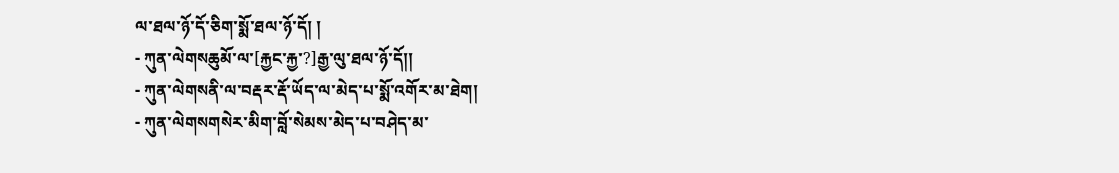ལ་ཐལ་ཉོ་དོ་ཅིག་སྨོ་ཐལ་ཉོ་དོ། །
- ཀུན་ལེགསཆུམོ་ལ་[རྐྱང་རྐྱ་?]རྒྱ་ལུ་ཐལ་ཉོ་དོ།།
- ཀུན་ལེགསནི་ལ་བརྡར་རྡོ་ཡོད་ལ་མེད་པ་སྨོ་འགོར་མ་ཐེག།
- ཀུན་ལེགསགསེར་མིག་བློ་སེམས་མེད་པ་བཤེད་མ་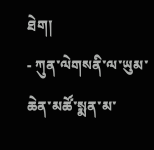ཐེག།
- ཀུན་ལེགསནི་ལ་ཡུམ་ཆེན་མཚོ་སྨན་མ་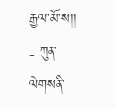རྒྱལ་མོ་ས།།
- ཀུན་ལེགསནི་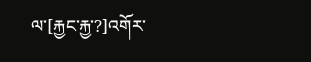ལ་[རྐྱང་རྐྱ་?]འགོར་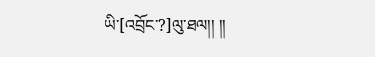ཡི་[འབྲོང་?]ལུ་ཐལ།། །།